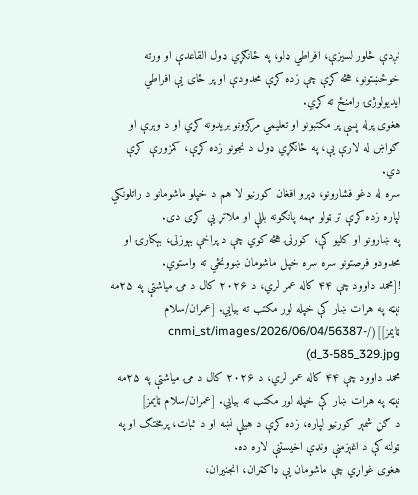نږدې څلور لسیزې، افراطي ډلو، په ځانګړي ډول القاعدې او ورته خوځښتونو، هڅه کړې چې زده کړې محدودې او پر ځای يې افراطي ايديولوژۍ رامنځ ته کړي.
هغوی پرله پسې پر مکتبونو او تعليمي مرکزونو بريدونه کړي او د وېرې او ګواښ له لارې يې، په ځانګړي ډول د نجونو زده کړې، کمزورې کړې دي.
سره له دغو فشارونو، ډېرو افغان کورنيو لا هم د خپلو ماشومانو د راتلونکي لپاره زده کړې تر ټولو مهمه پانګونه بللې او ملاتړ يې کړی دی.
په ښارونو او کليو کې، کورنۍ هڅه کوي چې د پراخې بېوزلۍ، بېکارۍ او محدودو فرصتونو سره سره خپل ماشومان ښوونځي ته واستوي.
![محمد داوود چې ۴۴ کاله عمر لري، د ۲۰۲۶ کال د مۍ میاشتې په ۲۵مه نېټه په هرات ښار کې خپله لور مکتب ته بيايي. [عمران/سلام ټايمز]](/cnmi_st/images/2026/06/04/56387-d_3-585_329.jpg)
محمد داوود چې ۴۴ کاله عمر لري، د ۲۰۲۶ کال د مۍ میاشتې په ۲۵مه نېټه په هرات ښار کې خپله لور مکتب ته بيايي. [عمران/سلام ټايمز]
د ګڼ شمېر کورنيو لپاره، زده کړې د هيلې نښه او د ثبات، پرمختګ او په ټولنه کې د اغېزمنې ونډې اخيستنې لاره ده.
هغوی غواړي چې ماشومان يې ډاکټران، انجنيران،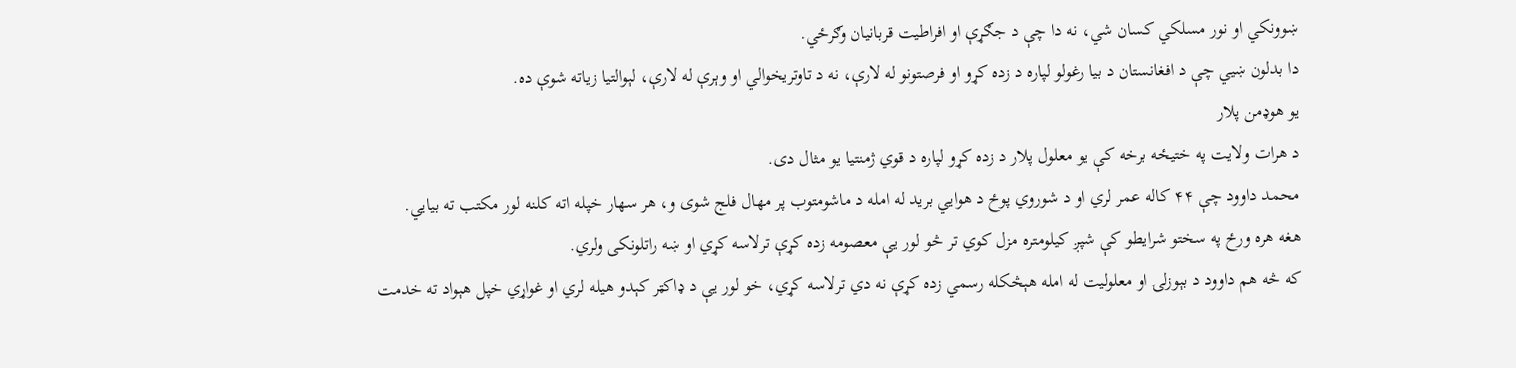ښوونکي او نور مسلکي کسان شي، نه دا چې د جګړې او افراطيت قربانيان وګرځي.
دا بدلون ښيي چې د افغانستان د بيا رغولو لپاره د زده کړو او فرصتونو له لارې، نه د تاوتريخوالي او وېرې له لارې، لېوالتيا زياته شوې ده.
یو هوډمن پلار
د هرات ولايت په ختيځه برخه کې يو معلول پلار د زده کړو لپاره د قوي ژمنتيا یو مثال دی.
محمد داوود چې ۴۴ کاله عمر لري او د شوروي پوځ د هوايي بريد له امله د ماشومتوب پر مهال فلج شوی و، هر سهار خپله اته کلنه لور مکتب ته بيايي.
هغه هره ورځ په سختو شرايطو کې شپږ کيلومتره مزل کوي تر څو لور يې معصومه زده کړې ترلاسه کړي او ښه راتلونکی ولري.
که څه هم داوود د بېوزلۍ او معلوليت له امله هېڅکله رسمي زده کړې نه دي ترلاسه کړي، خو لور يې د ډاکټر کېدو هیله لري او غواړي خپل هېواد ته خدمت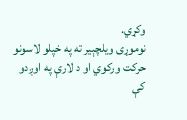وکړي.
نوموړی ويلچېير ته په خپلو لاسونو حرکت ورکوي او د لارې په اوږدو کې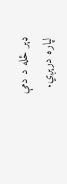ډېر ځله د دمې لپاره درېږي.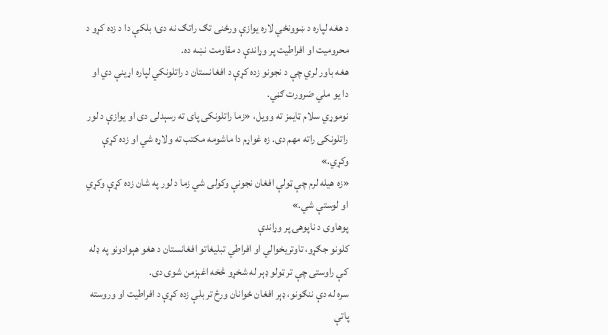د هغه لپاره د ښوونځي لاره يوازې ورځنی تګ راتګ نه دی؛ بلکې دا د زده کړو د محروميت او افراطيت پر وړاندې د مقاومت نښه ده.
هغه باور لري چې د نجونو زده کړې د افغانستان د راتلونکي لپاره اړينې دي او دا يو ملي ضرورت ګڼي.
نوموړي سلام ټايمز ته وويل، «زما راتلونکی پای ته رسېدلی دی او يوازې د لور راتلونکی راته مهم دی. زه غواړم دا ماشومه مکتب ته ولاړه شي او زده کړې وکړي.»
«زه هيله لرم چې ټولې افغان نجونې وکولی شي زما د لور په شان زده کړې وکړي او لوستې شي.»
پوهاوی د ناپوهۍ پر وړاندې
کلونو جګړو، تاوتريخوالي او افراطي تبليغاتو افغانستان د هغو هېوادونو په ډله کې راوستی چې تر ټولو ډېر له شخړو څخه اغېزمن شوی دی.
سره له دې ننګونو، ډېر افغان ځوانان ورځ تر بلې زده کړې د افراطيت او وروسته پاتې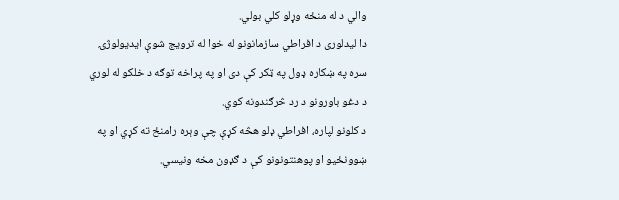والي د له منځه وړلو کلي بولي.
دا لیدلوری د افراطي سازمانونو له خوا له ترويج شوې ايديولوژۍ سره په ښکاره ډول په ټکر کې دی او په پراخه توګه د خلکو له لوري د دغو باورونو د رد څرګندونه کوي.
د کلونو لپاره، افراطي ډلو هڅه کړې چې وېره رامنځ ته کړي او په ښوونځیو او پوهنتونونو کې د ګډون مخه ونیسي.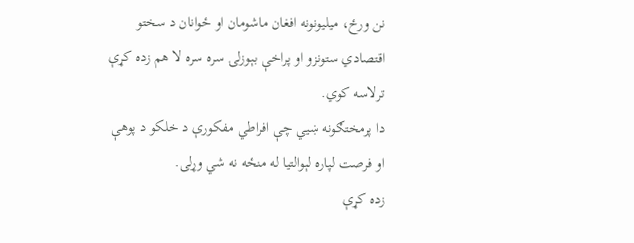نن ورځ، ميليونونه افغان ماشومان او ځوانان د سختو اقتصادي ستونزو او پراخې بېوزلۍ سره سره لا هم زده کړې ترلاسه کوي.
دا پرمختګونه ښيي چې افراطي مفکورې د خلکو د پوهې او فرصت لپاره لېوالتيا له منځه نه شي وړلی.
زده کړې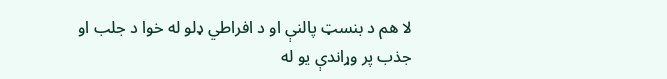لا هم د بنسټ پالنې او د افراطي ډلو له خوا د جلب او جذب پر وړاندې یو له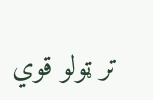تر ټولو قوي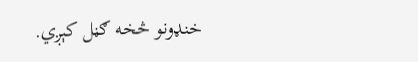خنډونو څخه ګڼل کېږي.